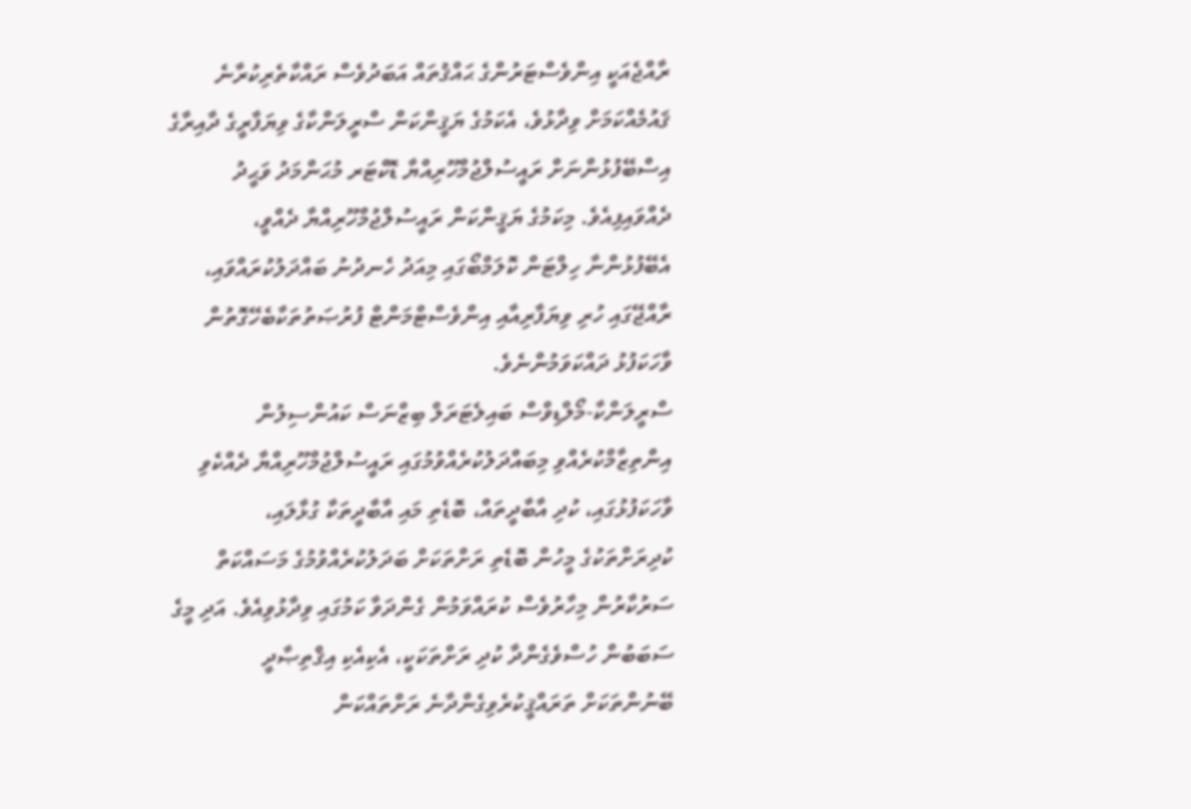ރާއްޖެއަކީ އިންވެސްޓަރުންގެ ޙައްޤުތައް އަބަދުވެސް ރައްކާތެރިކުރާނެ ޤައުމެއްކަމަށް ވިދާޅުވެ، އެކަމުގެ ޔަޤީންކަން ސްރީލަންކާގެ ވިޔަފާރީގެ ދާއިރާގެ އިސްބޭފުޅުންނަށް ރައީސުލްޖުމްހޫރިއްޔާ ޑޮކްޓަރ މުޙަންމަދު ވަޙީދު ދެއްވައިފިއެވެ. މިކަމުގެ ޔަޤީންކަން ރައީސުލްޖުމްހޫރިއްޔާ ދެއްވީ، އެބޭފުޅުންނާ ހިލްޓަން ކޮލަމްބޯގައި މިއަދު ހެނދުނު ބައްދަލުކުރައްވައި، ރާއްޖޭގައި ހުރި ވިޔަފާރިއާއި އިންވެސްޓްމަންޓް ފުރުޞަތުތަކާބެހޭގޮތުން ވާހަކަފުޅު ދައްކަވަމުންނެވެ.
ސްރީލަންކާ-މޯލްޑިވްސް ބައިލެޓަރަލް ބިޒްނަސް ކައުންސިލުން އިންތިޒާމްކުރެއްވި މިބައްދަލުކުރެއްވުމުގައި ރައީސުލްޖުމްހޫރިއްޔާ ދެއްކެވި ވާހަކަފުޅުގައި، ކުދި އާބާދީތައް، ބޮޑެތި މައި އާބާދީތަކާ ގުޅާލައި، ކުދިރަށްތަކުގެ މީހުން ބޮޑެތި ރަށްތަކަށް ބަދަލުކުރެއްވުމުގެ މަސައްކަތް ސަރުކާރުން މިހާރުވެސް ކުރައްވަމުން ގެންދަވާ ކަމުގައި ވިދާޅުވިއެވެ. އަދި މީގެ ސަބަބުން ހުސްވެގެންދާ ކުދި ރަށްތަކަކީ، އެކިއެކި އިޤްތިޞާދީ ބޭނުންތަކަށް ތަރައްޤީކުރެވިގެންދާނެ ރަށްތައްކަން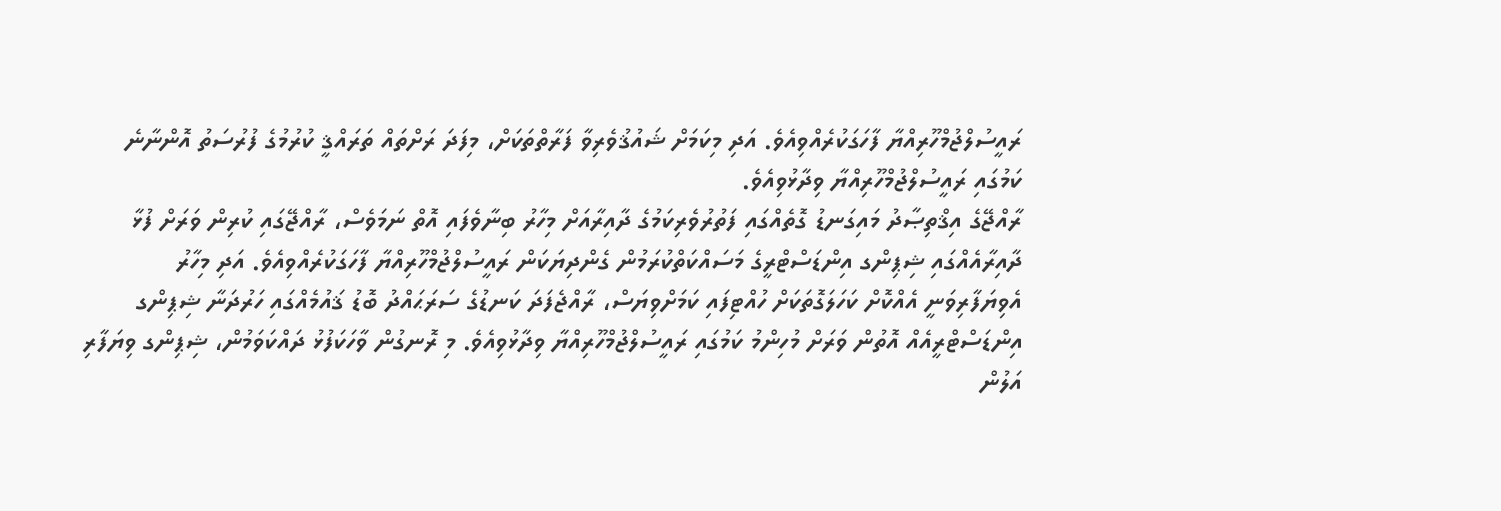ރައީސުލްޖުމްހޫރިއްޔާ ފާހަގަކުރެއްވިއެވެ. އަދި މިކަމަށް ޝައުޤުވެރިވާ ފަރާތްތަކަށް، މިފަދަ ރަށްތައް ތަރައްޤީ ކުރުމުގެ ފުރުސަތު އޮންނާނެ ކަމުގައި ރައީސުލްޖުމްހޫރިއްޔާ ވިދާޅުވިއެވެ.
ރާއްޖޭގެ އިޤްތިޞާދު މައިގަނޑު ގޮތެއްގައި ފަތުރުވެރިކަމުގެ ދާއިރާއަށް މިހާރު ބިނާވެފައި އޮތް ނަމަވެސް، ރާއްޖޭގައި ކުރިން ވަރަށް ފުޅާ ދާއިރާއެއްގައި ޝިޕިންގ އިންޑަސްޓްރީގެ މަސައްކަތްކުރަމުން ގެންދިޔަކަން ރައީސުލްޖުމްހޫރިއްޔާ ފާހަގަކުރެއްވިއެވެ. އަދި މިހާރު އެވިޔަފާރިވަނީ އެއްކޮށް ކަހަލަގޮތަކަށް ހުއްޓިފައި ކަމަށްވިޔަސް، ރާއްޖެފަދަ ކަނޑުގެ ސަރަޙައްދު ބޮޑު ޤައުމެއްގައި ހަރުދަނާ ޝިޕިންގ އިންޑަސްޓްރީއެއް އޮތުން ވަރަށް މުހިންމު ކަމުގައި ރައީސުލްޖުމްހޫރިއްޔާ ވިދާޅުވިއެވެ. މި ރޮނގުން ވާހަކަފުޅު ދައްކަވަމުން، ޝިޕިންގ ވިޔަފާރި އަލުން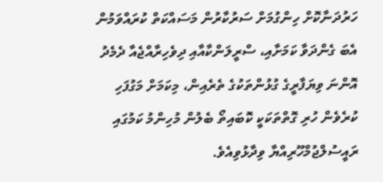ހަރުދަނާކޮށް ހިންގުމަށް ސަރުކާރުން މަސައްކަތް ކުރައްވަމުން އެބަ ގެންދަވާ ކަމަށާއި، ސްރީލަންކާއާއި ދިވެހިރާއްޖެއާ ދެމެދު އޮންނަ ވިޔަފާރީގެ ގުޅުންތަކުގެ ތެރެއިން، މިކަމަށް މަގުފަހި ކުރެވެން ހުރި ގޮތްތަކަކީ ކޮބައިތޯ ބެލުން މުހިންމު ކަމުގައި ރައީސުލްޖުމްހޫރިއްޔާ ވިދާޅުވިއެވެ.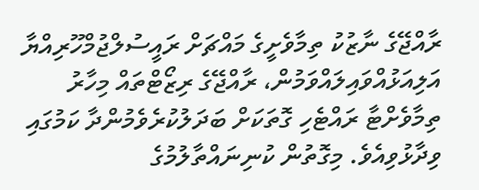ރާއްޖޭގެ ނާޒުކު ތިމާވެށީގެ މައްޗަށް ރައީސުލްޖުމްހޫރިއްޔާ އަލިއަޅުއްވައިލައްވަމުން، ރާއްޖޭގެ ރިޒޯޓްތައް މިހާރު ތިމާވެށްޓާ ރައްޓެހި ގޮތަކަށް ބަދަލުކުރެވެމުންދާ ކަމުގައި ވިދާޅުވިއެވެ. މިގޮތުން ކުނިނައްތާލުމުގެ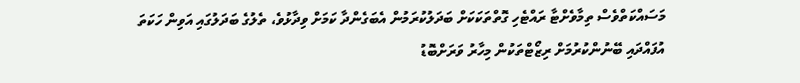މަސައްކަތްވެސް ތިމާވެށްޓާ ރައްޓެހި ގޮތްތަކަކަށް ބަދަލުކުރަމުން އެބަގެންދާ ކަމަށް ވިދާޅުވެ، ތެލުގެ ބަދަލުގައި އަވިން ހަކަތަ އުފައްދައި ބޭނުންކުރުމަށް ރިޒޯޓްތަކުން މިހާރު ވަރަށްބޮޑު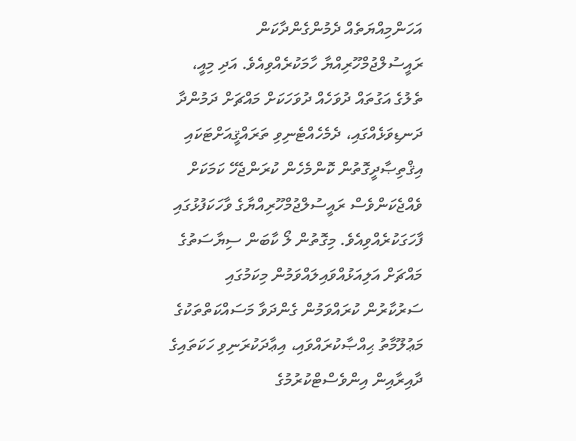އަހަންމިއްޔަތެއް ދެމުންގެންދާކަން ރައީސުލްޖުމްހޫރިއްޔާ ހާމަކުރެއްވިއެވެ. އަދި މިއީ، ތެލުގެ އަގުތައް ދުވަހެއް ދުވަހަކަށް މައްޗަށް ދަމުންދާ ދަނޑިވަޅެއްގައި، ދެމެހެއްޓެނިވި ތަރައްޤީއަށްޓަކައި އިޤްތިޞާދީގޮތުން ކޮންމެހެން ކުރަންޖެހޭ ކަމަކަށް ވެއްޖެކަންވެސް ރައީސުލްޖުމްހޫރިއްޔާގެ ވާހަކަފުޅުގައި ފާހަގަކުރެއްވިއެވެ. މިގޮތުން ލޯ ކާބަން ސިޔާސަތުގެ މައްޗަށް އަލިއަޅުއްވައިލައްވަމުން މިކަމުގައި ސަރުކާރުން ކުރައްވަމުން ގެންދަވާ މަސައްކަތްތަކުގެ މަޢުލޫމާތު ޙިއްޞާކުރައްވައި، އިޢާދަކުރަނިވި ހަކަތައިގެ ދާއިރާއިން އިންވެސްޓްކުރުމުގެ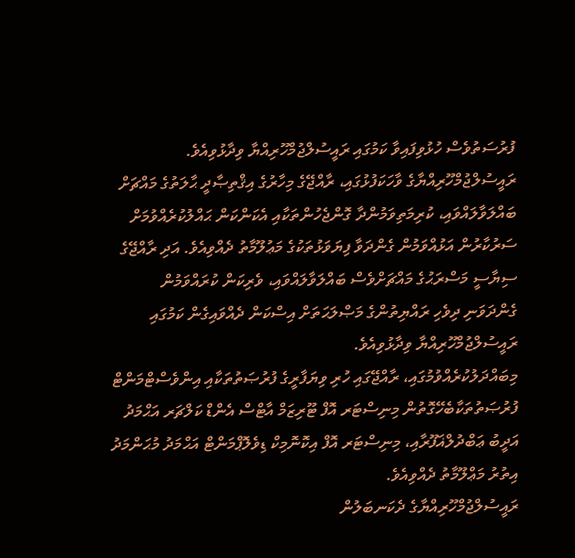ފުރުސަތުވެސް ހުޅުވިފައިވާ ކަމުގައި ރައީސުލްޖުމްހޫރިއްޔާ ވިދާޅުވިއެވެ.
ރައީސުލްޖުމްހޫރިއްޔާގެ ވާހަކަފުޅުގައި، ރާއްޖޭގެ މިހާރުގެ އިޤްތިޞާދީ ޙާލަތުގެ މައްޗަށް ބައްލަވާލައްވައި، ކުރިމަތިވަމުންދާ ގޮންޖެހުންތަކާއި އެކަންކަން ޙައްލުކުރެއްވުމަށް ސަރުކާރުން އަޅުއްވަމުން ގެންދަވާ ފިޔަވަޅުތަކުގެ މަޢުލޫމާތު ދެއްވިއެވެ. އަދި ރާއްޖޭގެ ސިޔާސީ މަސްރަޙުގެ މައްޗަށްވެސް ބައްލަވާލައްވައި، ވެރިކަން ކުރައްވަމުން ގެންދަވަނި ދިވެހި ރައްޔިތުންގެ މަޞްލަޙަތަށް އިސްކަން ދެއްވައިގެން ކަމުގައި ރައީސުލްޖުމްހޫރިއްޔާ ވިދާޅުވިއެވެ.
މިބައްދަލުކުރެއްވުމުގައި، ރާއްޖޭގައި ހުރި ވިޔަފާރީގެ ފުރުޞަތުތަކާއި އިންވެސްޓްމަންޓް ފުރުޞަތުތަކާބެހޭގޮތުން މިނިސްޓަރ އޮފް ޓޫރިޒަމް އާޓްސް އެންޑް ކަލްޗަރ އަޙްމަދު އަދީބު ޢަބްދުލްޣަފޫރާއި، މިނިސްޓަރ އޮފް އިކޮނޮމިކް ޑިވެލޮޕްމަންޓް އަޙްމަދު މުޙަންމަދު އިތުރު މަޢްލޫމާތު ދެއްވިއެވެ.
ރައީސުލްޖުމްހޫރިއްޔާގެ ދެކަނބަލުން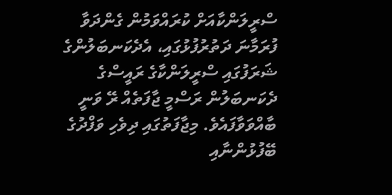ސްރީލަންކާއަށް ކުރައްވަމުން ގެންދަވާ ފުރަމާނަ ދަތުރުފުޅުގައި، އެދެކަނބަލުންގެ ޝަރަފުގައި ސްރީލަންކާގެ ރައީސްގެ ދެކަނބަލުން ރަސްމީ ޖާފަތެއް ރޭ ވަނީ ބާއްވަވާފައެވެ. މިޖާފަތުގައި ދިވެހި ވަފްދުގެ ބޭފުޅުންނާއި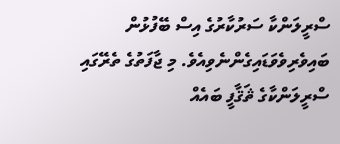ސްރީލަންކާ ސަރުކާރުގެ އިސް ބޭފުޅުން ބައިވެރިވެވަޑައިގެންނެވިއެވެ. މި ޖާފަތުގެ ތެރޭގައި ސްރީލަންކާގެ ޘަޤާފީ ބައެއް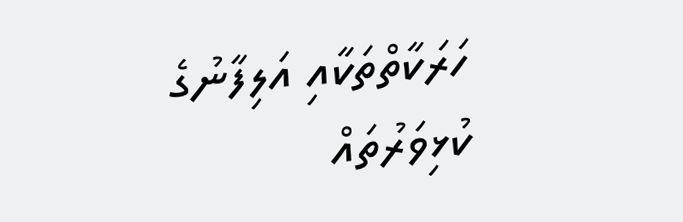ހަރަކާތްތަކާއި އަލިފާނުގެ ކުޅިވަރުތައް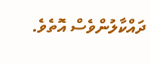ދައްކާލުންވެސް އޮތެވެ.